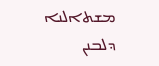ܡܫܬܐܠܢܐ ܕܠܒܢܢ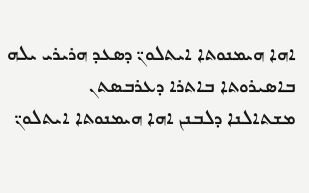ܐܗܐ ܗܝܡܢܘܬܐ ܐܝܬܠܘܢ̈ ܕܣܥܕ ܗܪܝܪܝ ܝܠܗ ܒܐܣܝܪܘܬܐ ܒܐܬܪܐ ܕܥܪܒܣܬܢ
ܡܫܬܐܠܢܐ ܕܠܒܢܢ ܐܗܐ ܗܝܡܢܘܬܐ ܐܝܬܠܘܢ̈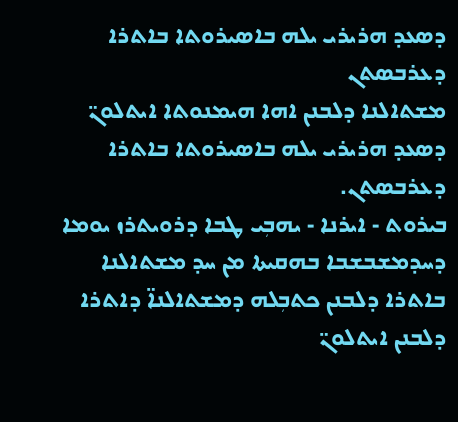ܕܣܥܕ ܗܪܝܪܝ ܝܠܗ ܒܐܣܝܪܘܬܐ ܒܐܬܪܐ ܕܥܪܒܣܬܢ
ܡܫܬܐܠܢܐ ܕܠܒܢܢ ܐܗܐ ܗܝܡܢܘܬܐ ܐܝܬܠܘܢ̈ ܕܣܥܕ ܗܪܝܪܝ ܝܠܗ ܒܐܣܝܪܘܬܐ ܒܐܬܪܐ ܕܥܪܒܣܬܢ.
ܒܝܪܘܬ - ܐܝܪܢܐ - ܝܗܒܼܝ ܛܒܐ ܕܪܘܝܬܪܙ ܝܘܡܐ ܕܚܕܡܫܒܫܒܐ ܒܗܩܝܬܐ ܡܢ ܚܕ ܡܫܬܐܠܢܐ ܒܐܬܪܐ ܕܠܒܢܢ ܟܬܒܼܠܗ ܕܡܫܬܐܠܢܐ̈ ܕܐܬܪܐ ܕܠܒܢܢ ܐܝܬܠܘܢ̈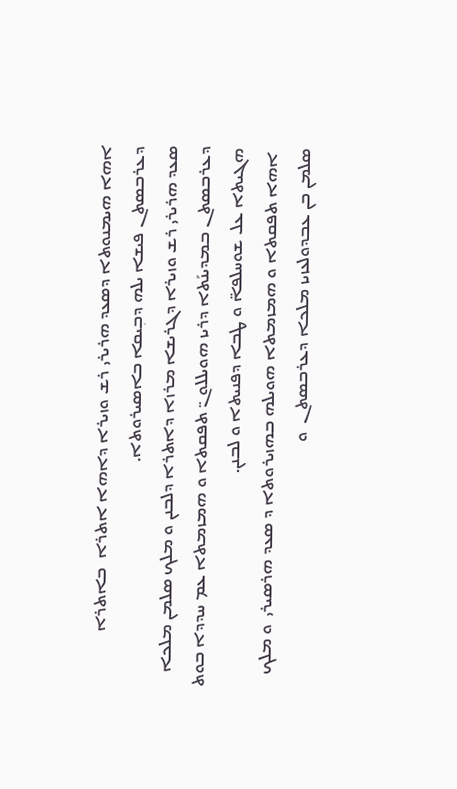ܐܗܐ ܗܝܡܢܘܬܐ ܕܣܥܕ ܗܪܝܪܝ ܪܫ ܘܙܝܪܐ ܕܐܗܐ ܐܬܪܐ  ܒܐܬܪܐ ܕܥܪܒܣܬܢ ܦܝܫܐ ܝܠܗ ܕܒܼܝܩܐ ܒܐܣܝܪܘܬܐ.
ܣܥܕ ܗܪܝܪܝ ܪܫ ܘܙܝܪܐ ܕܓܪܝܫܐ ܡܪܙܐ ܕܐܬܪܐ ܕܠܒܢܢ ܘ ܡܠܟ ܣܠܡܢ ܡܠܟܐ ܕܥܪܒܣܬܢ ܒܡܕܝܢܰܬܐ ܕܪܝܙ ܗܘܝܠܠܘܢ̈ ܬܦܩܬܐ ܘ ܗܡܙܡܬܐ ܥܡ ܚܕܕܐ ܒܘܬ ܗܓܝܬܐ ܥܠ ܫܘܚܠܦܐ̈ ܘ ܛܒܐ ܕܦܢܝܬܐ ܘ ܠܒܢܢ.
 ܐܗܐ ܬܦܩܬܐ ܘ ܗܡܙܡܬܐ ܗܘܝܠܗ ܒܗܙܝܪܘܬܐ ܕ ܣܥܕ ܗܪܤܝܪܝ  ܘ ܡܠܟ ܣܠܡܢ ܒܢ ܥܒܕܘܠܥܙܝܙ ܡܠܟܐ ܕܥܪܒܣܬܢ  ܘ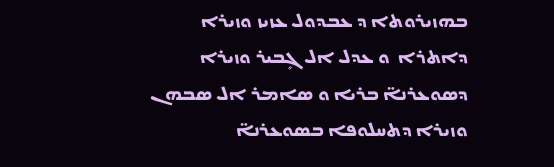ܒܗܙܝܪܘܬܐ ܕ ܥܒܕܘܠ ܥܙܝܙ ܘܙܝܪܐ ܕܐܬܪܐ  ܘ ܥܕܠ ܐܠ ܓܻܒܝܪ ܘܙܝܪܐ ܕܣܘܥܪܢܐ̈ ܒܪܝܐ ܘ ܣܐܡܪ ܐܠ ܣܒܗܢ ܘܙܝܪܐ ܕܬܚܠܘܦܐ ܒܣܘܥܪܢܐ̈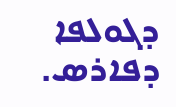ܕܓܘܠܦܐ ܕܦܐܪܣ.